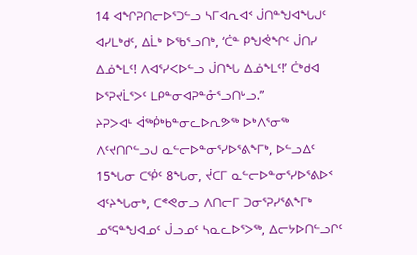14 ᐊᖏᕈᑎᓕᐅᕐᑐᓪᓗ ᓴᒥᐊᕆᐊᑉ ᒎᑎᓐᖑᐊᖓᒍᑦ ᐊᓯᒪᒃᑯᑦ, ᐃᒫᒃ ᐅᖃᕐᓗᑎᒃ, ‘ᑖᓐ ᑭᖑᕚᖏᑦ ᒎᑎᓯ ᐃᓅᖕᒪᑦ! ᐱᐊᕐᓯᐸᐅᓪᓗ ᒎᑎᖓ ᐃᓅᖕᒪᑦ!’ ᑖᒃᑯᐊ ᐅᕐᕈᔪᒫᕐᐳᑦ ᒪᑭᓐᓂᐊᕈᓐᓁᕐᓗᑎᒡᓗ.”
ᔨᕈᐳᐊᒻ ᐋᖅᑮᒃᑲᓐᓂᓚᐅᕆᕗᖅ ᐅᒃᐱᕐᓂᖅ ᐱᑦᔪᑎᒋᓪᓗᒍ ᓇᓪᓕᐅᓐᓂᕐᓯᐅᕐᕕᖕᒥᒃ, ᐅᓪᓗᐃᑦ 15ᖓᓂ ᑕᖀᑦ 8ᖓᓂ, ᔫᑕᒥ ᓇᓪᓕᐅᓐᓂᕐᓯᐅᕐᕕᐅᑉ ᐊᑦᔨᖓᓂᒃ, ᑕᕝᕙᓂᓗ ᐱᑎᓕᒥ ᑐᓂᕐᕈᓯᕐᕕᖕᒥᒃ ᓄᕐᕋᓐᖑᐊᓄᑦ ᒎᓗᓄᑦ ᓴᓇᓚᐅᕐᐳᖅ, ᐃᓕᔭᐅᑎᓪᓗᒋᑦ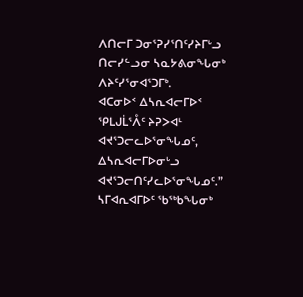ᐱᑎᓕᒥ ᑐᓂᕐᕈᓯᕐᑎᑦᓯᔨᒥᒡᓗ ᑎᓕᓯᓪᓗᓂ ᓴᓇᔭᕕᓂᖓᓂᒃ ᐱᔨᑦᓯᕐᓂᐊᕐᑐᒥᒃ.
ᐊᑕᓂᐅᑉ ᐃᓴᕆᐊᓕᒥᐅᑉ ᕿᒪᒍᒫᕐᐰᑦ ᔨᕈᐳᐊᒻ ᐊᔪᕐᑐᓕᓚᐅᕐᓂᖓᓄᑦ, ᐃᓴᕆᐊᓕᒥᐅᓂᒡᓗ ᐊᔪᕐᑐᓕᑎᑦᓯᓚᐅᕐᓂᖓᓄᑦ.”
ᓴᒥᐊᕆᐊᒥᐅᑦ ᖃᖅᑲᖓᓂᒃ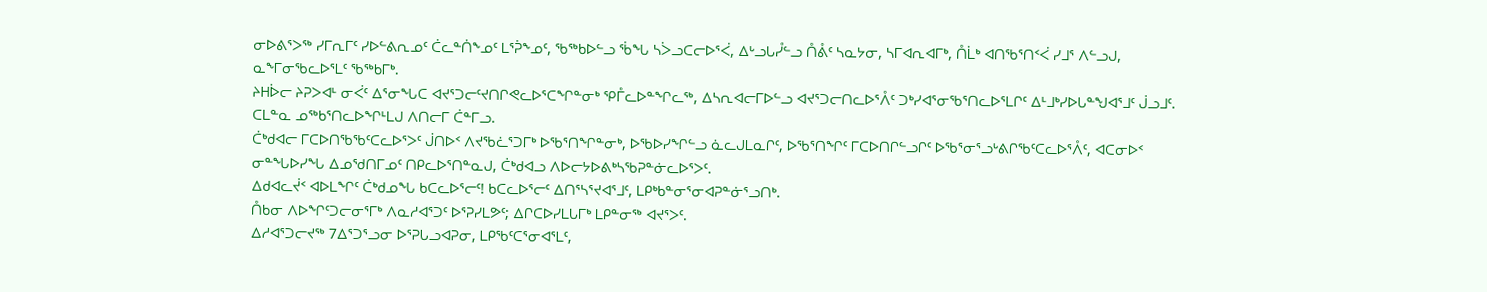ᓂᐅᕕᕐᐳᖅ ᓯᒥᕆᒥᑦ ᓯᐅᓪᕕᕆᓄᑦ ᑖᓚᓐᑏᖕᓄᑦ ᒪᕐᕉᖕᓄᑦ, ᖃᖅᑲᐅᓪᓗ ᖄᖓ ᓴᐴᓗᑕᓕᐅᕐᐹ, ᐃᒡᓗᒐᓮᓪᓗ ᑍᕔᑦ ᓴᓇᔭᓂ, ᓴᒥᐊᕆᐊᒥᒃ, ᑍᒫᒃ ᐊᑎᖃᕐᑎᑉᐹ ᓯᒧᕐ ᐱᓪᓗᒍ, ᓇᖕᒥᓂᖃᓚᐅᕐᒪᑦ ᖃᖅᑲᒥᒃ.
ᔨᕼᐆᓕ ᔨᕈᐳᐊᒻ ᓂᐹᑦ ᐃᕐᓂᖓᑕ ᐊᔪᕐᑐᓕᑦᔪᑎᒋᕙᓚᐅᕐᑕᖏᓐᓂᒃ ᕿᒤᓚᐅᓐᖏᓚᖅ, ᐃᓴᕆᐊᓕᒥᐅᓪᓗ ᐊᔪᕐᑐᓕᑎᓚᐅᕐᐰᑦ ᑐᒃᓯᐊᕐᓂᖃᕐᑎᓚᐅᕐᒪᒋᑦ ᐃᒻᒧᒃᓯᐅᒐᓐᖑᐊᕐᒧᑦ ᒎᓗᒧᑦ. ᑕᒪᓐᓇ ᓄᖅᑲᕐᑎᓚᐅᖏᒻᒪᒍ ᐱᑎᓕᒥ ᑖᓐᒥᓗ.
ᑖᒃᑯᐊᓕ ᒥᑕᐅᑎᖃᖃᑦᑕᓚᐅᕐᐳᑦ ᒎᑎᐅᑉ ᐱᔪᖃᓛᕐᑐᒥᒃ ᐅᖃᕐᑎᖏᓐᓂᒃ, ᐅᖃᐅᓯᖏᓪᓗ ᓈᓚᒍᒪᓇᒋᑦ, ᐅᖃᕐᑎᖏᑦ ᒥᑕᐅᑎᒋᓪᓗᒋᑦ ᐅᖃᕐᓂᕐᓗᒡᕕᒋᖃᑦᑕᓚᐅᕐᐰᑦ, ᐊᑕᓂᐅᑉ ᓂᓐᖓᐅᓯᖓ ᐃᓄᖁᑎᒥᓄᑦ ᑎᑭᓚᐅᕐᑎᓐᓇᒍ, ᑖᒃᑯᐊᓗ ᐱᐅᓕᔭᐅᕕᒃᓴᖃᕈᓐᓃᓚᐅᕐᐳᑦ.
ᐃᑯᐊᓚᔫᑉ ᐊᐅᒪᖏᑦ ᑖᒃᑯᓄᖓ ᑲᑕᓚᐅᕐᓕᑦ! ᑲᑕᓚᐅᕐᓕᑦ ᐃᑎᕐᓴᕐᔪᐊᕐᒧᑦ, ᒪᑭᒃᑲᓐᓂᕐᓂᐊᕈᓐᓃᕐᓗᑎᒃ.
ᑍᑲᓂ ᐱᐅᖏᑦᑐᓕᓂᕐᒥᒃ ᐱᓇᓱᐊᕐᑐᑦ ᐅᕐᕈᓯᒪᕗᑦ; ᐃᒋᑕᐅᓯᒪᒐᒥᒃ ᒪᑭᓐᓂᖅ ᐊᔪᕐᐳᑦ.
ᐃᓱᐊᕐᑐᓕᔪᖅ 7ᐃᕐᑐᕐᓗᓂ ᐅᕐᕈᒐᓗᐊᕈᓂ, ᒪᑭᖃᑦᑕᕐᓂᐊᕐᒪᑦ,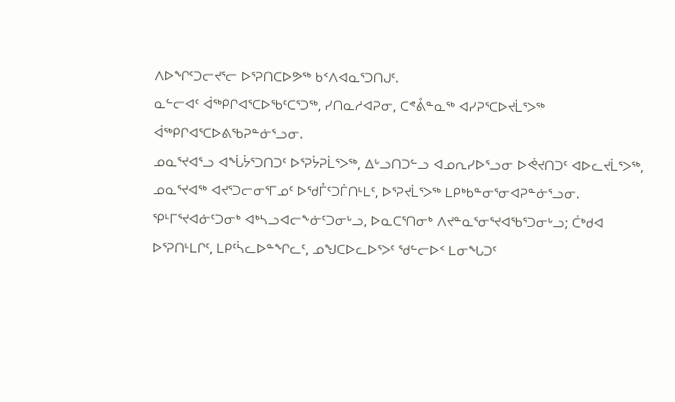ᐱᐅᖏᑦᑐᓕᔪᕐᓕ ᐅᕐᕈᑎᑕᐅᕗᖅ ᑲᑉᐱᐊᓇᕐᑐᑎᒍᑦ.
ᓇᓪᓕᐊᑦ ᐋᖅᑭᒋᐊᕐᑕᐅᖃᑦᑕᕐᑐᖅ, ᓯᑎᓇᓱᐊᕈᓂ, ᑕᕝᕔᓐᓇᖅ ᐊᓯᕈᕐᑕᐅᔪᒫᕐᐳᖅ ᐋᖅᑭᒋᐊᕐᑕᐅᕕᖃᕈᓐᓃᕐᓗᓂ.
ᓄᓇᕐᔪᐊᕐᓗ ᐊᖔᔮᕐᑐᑎᑐᑦ ᐅᕐᕈᔮᕈᒫᕐᐳᖅ, ᐃᒡᓗᑎᑐᓪᓗ ᐊᓄᕆᓯᐅᕐᓗᓂ ᐅᕚᔪᑎᑐᑦ ᐊᐅᓚᔪᒫᕐᐳᖅ, ᓄᓇᕐᔪᐊᖅ ᐊᔪᕐᑐᓕᓂᕐᒥᓄᑦ ᐅᖁᒤᑦᑐᒦᑎᒻᒪᑦ, ᐅᕐᕈᔪᒫᕐᐳᖅ ᒪᑭᒃᑲᓐᓂᕐᓂᐊᕈᓐᓃᕐᓗᓂ.
ᕿᒻᒥᕐᔪᐊᓃᑦᑐᓂᒃ ᐊᒃᓴᓗᐊᓕᖕᓃᑦᑐᓂᒡᓗ, ᐅᓇᑕᕐᑎᓂᒃ ᐱᔪᓐᓇᕐᓂᕐᔪᐊᖃᕐᑐᓂᒡᓗ; ᑖᒃᑯᐊ ᐅᕐᕈᑎᒻᒪᒋᑦ, ᒪᑭᑦᓵᓚᐅᓐᖏᓚᑦ, ᓄᖑᑕᐅᓚᐅᕐᐳᑦ ᖁᓪᓕᐅᑉ ᒪᓂᖓᑐᑦ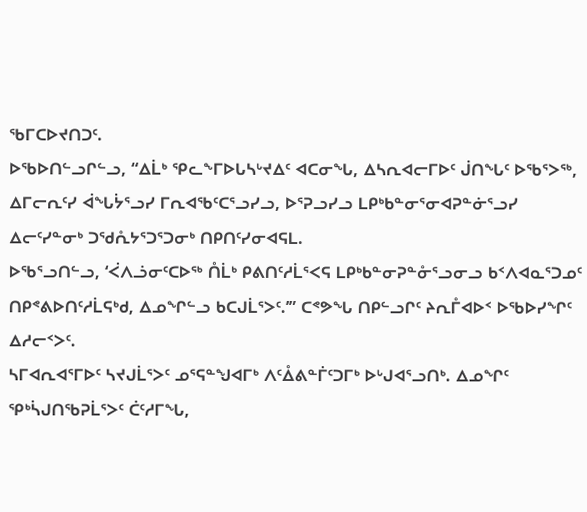ᖃᒥᑕᐅᔪᑎᑐᑦ.
ᐅᖃᐅᑎᓪᓗᒋᓪᓗ, “ᐃᒫᒃ ᕿᓚᖕᒥᐅᒐᓴᒡᔪᐃᑦ ᐊᑕᓂᖓ, ᐃᓴᕆᐊᓕᒥᐅᑦ ᒎᑎᖓᑦ ᐅᖃᕐᐳᖅ, ᐃᒥᓕᕆᑦᓯ ᐋᖓᔮᕐᓗᓯ ᒥᕆᐊᖃᑦᑕᕐᓗᓯᓗ, ᐅᕐᕈᓗᓯᓗ ᒪᑭᒃᑲᓐᓂᕐᓂᐊᕈᓐᓃᕐᓗᓯ ᐃᓕᑦᓯᓐᓂᒃ ᑐᖁᕅᔭᕐᑐᕐᑐᓂᒃ ᑎᑭᑎᑦᓯᓂᐊᕋᒪ.
ᐅᖃᕐᓗᑎᓪᓗ, ‘ᐹᐱᓘᓂᑦᑕᐅᖅ ᑍᒫᒃ ᑭᕕᑎᑦᓱᒫᕐᐸᕋ ᒪᑭᒃᑲᓐᓂᕈᓐᓁᕐᓗᓂᓗ ᑲᑉᐱᐊᓇᕐᑐᓄᑦ ᑎᑭᕝᕕᐅᑎᑦᓱᒫᕋᒃᑯ, ᐃᓄᖏᓪᓗ ᑲᑕᒍᒫᕐᐳᑦ.’” ᑕᕝᕗᖓ ᑎᑭᓪᓗᒋᑦ ᔨᕆᒤᐊᐅᑉ ᐅᖃᐅᓯᖏᑦ ᐃᓱᓕᑉᐳᑦ.
ᓴᒥᐊᕆᐊᕐᒥᐅᑦ ᓴᔪᒍᒫᕐᐳᑦ ᓄᕐᕋᓐᖑᐊᒥᒃ ᐱᑦᐂᕕᓐᒦᑦᑐᒥᒃ ᐅᒡᒍᐊᕐᓗᑎᒃ. ᐃᓄᖏᑦ ᕿᒃᓵᒍᑎᖃᕈᒫᕐᐳᑦ ᑖᑦᓱᒥᖓ,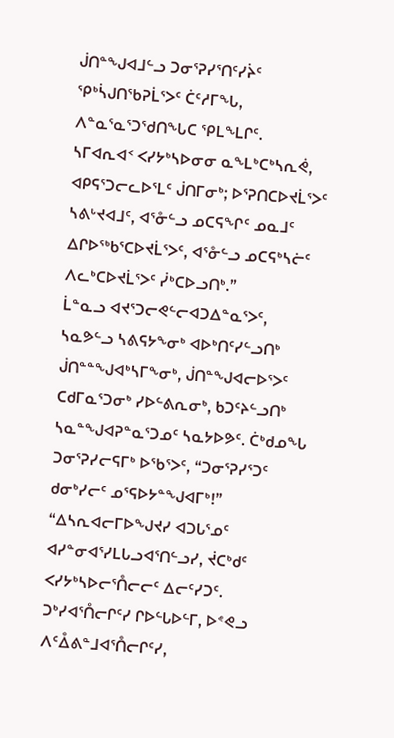ᒎᑎᓐᖑᐊᒧᓪᓗ ᑐᓂᕐᕈᓯᕐᑎᑦᓯᔩᑦ ᕿᒃᓵᒍᑎᖃᕈᒫᕐᐳᑦ ᑖᑦᓱᒥᖓ, ᐱᓐᓇᕐᓇᕐᑐᖁᑎᖓᑕ ᕿᒪᖕᒪᒋᑦ.
ᓴᒥᐊᕆᐊᑉ ᐸᓯᔭᒃᓴᐅᓂᓂ ᓇᖕᒪᒃᑕᒃᓴᕆᕚ, ᐊᑭᕋᕐᑐᓕᓚᐅᕐᒪᑦ ᒎᑎᒥᓂᒃ; ᐅᕐᕈᑎᑕᐅᔪᒫᕐᐳᑦ ᓴᕕᒡᔪᐊᒧᑦ, ᐊᕐᓁᓪᓗ ᓄᑕᕋᖏᑦ ᓄᓇᒧᑦ ᐃᒋᐅᖅᑲᕐᑕᐅᔪᒫᕐᐳᑦ, ᐊᕐᓁᓪᓗ ᓄᑕᕋᒃᓴᓖᑦ ᐱᓚᒃᑕᐅᔪᒫᕐᐳᑦ ᓰᒃᑕᐅᓗᑎᒃ.”
ᒫᓐᓇᓗ ᐊᔪᕐᑐᓕᕙᓪᓕᐊᑐᐃᓐᓇᕐᐳᑦ, ᓴᓇᕗᓪᓗ ᓴᕕᕋᔭᖕᓂᒃ ᐊᐅᒃᑎᑦᓯᓪᓗᑎᒃ ᒎᑎᓐᓐᖑᐊᒃᓴᒥᖕᓂᒃ, ᒎᑎᓐᖑᐊᓕᐅᕐᐳᑦ ᑕᑯᒥᓇᕐᑐᓂᒃ ᓯᐅᓪᕕᕆᓂᒃ, ᑲᑐᑦᔨᓪᓗᑎᒃ ᓴᓇᓐᖑᐊᕈᓐᓇᕐᑐᓄᑦ ᓴᓇᔭᐅᕗᑦ. ᑖᒃᑯᓄᖓ ᑐᓂᕐᕈᓯᓕᕋᒥᒃ ᐅᖃᕐᐳᑦ, “ᑐᓂᕐᕈᓯᕐᑐᑦ ᑯᓂᒃᓯᓕᑦ ᓄᕐᕋᐅᔭᓐᖑᐊᒥᒃ!”
“ᐃᓴᕆᐊᓕᒥᐅᖑᔪᓯ ᐊᑐᒐᕐᓄᑦ ᐊᓯᓐᓂᐊᕐᓯᒪᒐᓗᐊᕐᑎᓪᓗᓯ, ᔫᑕᒃᑯᑦ ᐸᓯᔭᒃᓴᐅᓕᕐᑍᓕᓕᑦ ᐃᓕᑦᓯᑐᑦ. ᑐᒃᓯᐊᕐᑍᓕᒋᑦᓯ ᒋᐅᓪᒐᐅᓪᒥ, ᐅᕝᕙᓗ ᐱᑦᐂᕕᓐᒧᐊᕐᑍᓕᒋᑦᓯ,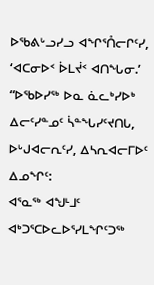ᐅᖃᕕᒡᓗᓯᓗ ᐊᖏᕐᑍᓕᒋᑦᓯ, ‘ᐊᑕᓂᐅᑉ ᐆᒪᔫᑉ ᐊᑎᖓᓂ.’
“ᐅᖃᐅᓯᖅ ᐅᓇ ᓈᓚᒃᓯᐅᒃ ᐃᓕᑦᓯᓐᓄᑦ ᓵᓐᖓᓯᑦᔪᑎᒐ, ᐅᒡᒍᐊᓕᕆᑦᓯ, ᐃᓴᕆᐊᓕᒥᐅᑦ ᐃᓄᖏᑦ:
ᐊᕐᓇᖅ ᐊᖑᒻᒧᑦ ᐊᒃᑐᕐᑕᐅᓚᐅᕐᓯᒪᖏᑦᑐᖅ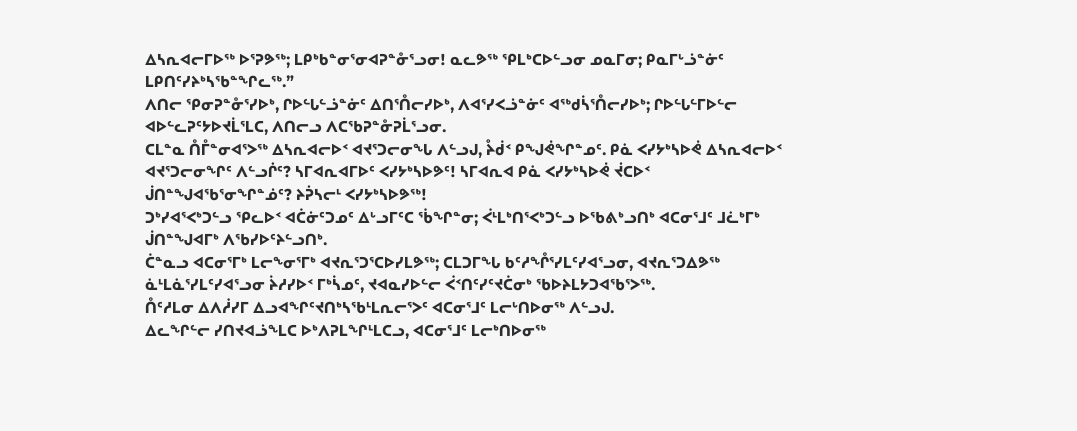ᐃᓴᕆᐊᓕᒥᐅᖅ ᐅᕐᕈᕗᖅ; ᒪᑭᒃᑲᓐᓂᕐᓂᐊᕈᓐᓁᕐᓗᓂ! ᓇᓚᕗᖅ ᕿᒪᒃᑕᐅᓪᓗᓂ ᓄᓇᒥᓂ; ᑭᓇᒥᒡᓘᓐᓃᑦ ᒪᑭᑎᑦᓯᔨᒃᓴᖃᓐᖏᓚᖅ.”
ᐱᑎᓕ ᕿᓂᕈᓐᓁᕐᓯᐅᒃ, ᒋᐅᓪᒐᓪᓘᓐᓃᑦ ᐃᑎᕐᑍᓕᓯᐅᒃ, ᐱᐊᕐᓯᐸᓘᓐᓃᑦ ᐊᖅᑯᓵᕐᑍᓕᓯᐅᒃ; ᒋᐅᓪᒐᓪᒥᐅᓪᓕ ᐊᐅᓪᓚᕈᑦᔭᐅᔪᒫᕐᒪᑕ, ᐱᑎᓕᓗ ᐱᑕᖃᕈᓐᓁᕈᒫᕐᓗᓂ.
ᑕᒪᓐᓇ ᑍᒤᓐᓂᐊᕐᐳᖅ ᐃᓴᕆᐊᓕᐅᑉ ᐊᔪᕐᑐᓕᓂᖓ ᐱᓪᓗᒍ, ᔧᑰᑉ ᑭᖑᕚᖏᓐᓄᑦ. ᑭᓈ ᐸᓯᔭᒃᓴᐅᕚ ᐃᓴᕆᐊᓕᐅᑉ ᐊᔪᕐᑐᓕᓂᖏᑦ ᐱᓪᓗᒌᑦ? ᓴᒥᐊᕆᐊᒥᐅᑦ ᐸᓯᔭᒃᓴᐅᕗᑦ! ᓴᒥᐊᕆᐊ ᑭᓈ ᐸᓯᔭᒃᓴᐅᕚ ᔫᑕᐅᑉ ᒎᑎᓐᖑᐊᖃᕐᓂᖏᓐᓅᑦ? ᔨᕉᓴᓕᒻ ᐸᓯᔭᒃᓴᐅᕗᖅ!
ᑐᒃᓯᐊᕐᐸᒃᑐᓪᓗ ᕿᓚᐅᑉ ᐊᑖᓃᑦᑐᓄᑦ ᐃᒡᓗᒥᑦᑕ ᖄᖏᓐᓂ; ᐹᒻᒪᒃᑎᕐᐸᒃᑐᓪᓗ ᐅᖃᕕᒃᓗᑎᒃ ᐊᑕᓂᕐᒧᑦ ᒧᓛᒃᒥᒃ ᒎᑎᓐᖑᐊᒥᒃ ᐱᖃᓯᐅᑦᔨᓪᓗᑎᒃ.
ᑖᓐᓇᓗ ᐊᑕᓂᕐᒥᒃ ᒪᓕᖕᓂᕐᒥᒃ ᐊᔪᕆᕐᑐᕐᑕᐅᓯᒪᕗᖅ; ᑕᒪᑐᒥᖓ ᑲᑦᓱᖕᒊᕐᓯᒪᑦᓯᐊᕐᓗᓂ, ᐊᔪᕆᕐᑐᐃᕗᖅ ᓈᒻᒪᓈᕐᓯᒪᑦᓯᐊᕐᓗᓂ ᔩᓱᓯᐅᑉ ᒥᒃᓵᓄᑦ, ᔪᐊᓇᓯᐅᓪᓕ ᐹᑉᑎᑦᓯᑦᔪᑖᓂᒃ ᖃᐅᔨᒪᔭᑐᐊᖃᕐᐳᖅ.
ᑍᑦᓱᒪᓂ ᐃᐱᓲᓯᒥ ᐃᓗᐊᖏᑦᔪᑎᒃᓴᖃᒻᒪᕆᓕᕐᐳᑦ ᐊᑕᓂᕐᒧᑦ ᒪᓕᒡᑎᐅᓂᖅ ᐱᓪᓗᒍ.
ᐃᓚᖏᓪᓕ ᓯᑎᔪᐊᓘᖕᒪᑕ ᐅᒃᐱᕈᒪᖏᒻᒪᑕᓗ, ᐊᑕᓂᕐᒧᑦ ᒪᓕᒃᑎᐅᓂᖅ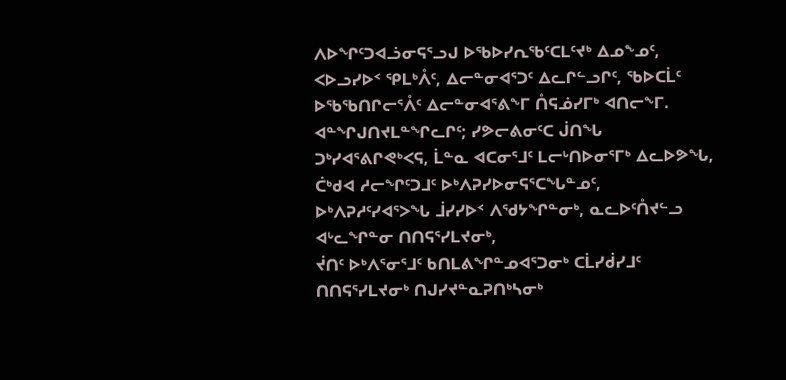ᐱᐅᖏᑦᑐᐊᓘᓂᕋᕐᓗᒍ ᐅᖃᐅᓯᕆᖃᑦᑕᒪᑦᔪᒃ ᐃᓄᖕᓄᑦ, ᐸᐅᓗᓯᐅᑉ ᕿᒪᒃᐰᑦ, ᐃᓕᓐᓂᐊᕐᑐᑦ ᐃᓚᒋᓪᓗᒋᑦ, ᖃᐅᑕᒫᑦ ᐅᖃᖃᑎᒋᓕᕐᐰᑦ ᐃᓕᓐᓂᐊᕐᕕᖕᒥ ᑍᕋᓅᓯᒥᒃ ᐊᑎᓕᖕᒥ.
ᐊᓐᖏᒍᑎᔪᒪᓐᖏᓚᒋᑦ; ᓯᕗᓕᕕᓂᑦᑕ ᒎᑎᖓ ᑐᒃᓯᐊᕐᕕᒋᕙᒃᐸᕋ, ᒫᓐᓇ ᐊᑕᓂᕐᒧᑦ ᒪᓕᒡᑎᐅᓂᕐᒥᒃ ᐃᓚᐅᕗᖓ, ᑖᒃᑯᐊ ᓱᓕᖏᑦᑐᒧᑦ ᐅᒃᐱᕈᓯᐅᓂᕋᕐᑕᖓᓐᓄᑦ, ᐅᒃᐱᕈᓱᑦᓯᐊᕐᐳᖓ ᒨᓯᓯᐅᑉ ᐱᖁᔭᖏᓐᓂᒃ, ᓇᓚᐅᑦᑍᔪᓪᓗ ᐊᒡᓚᖏᓐᓂ ᑎᑎᕋᕐᓯᒪᔪᓂᒃ,
ᔫᑎᑦ ᐅᒃᐱᕐᓂᕐᒧᑦ ᑲᑎᒪᕕᖏᓐᓄᐊᕐᑐᓂᒃ ᑕᒫᓯᑰᓯᒧᑦ ᑎᑎᕋᕐᓯᒪᔪᓂᒃ ᑎᒍᓯᔪᓐᓇᕈᑎᒃᓴᓂᒃ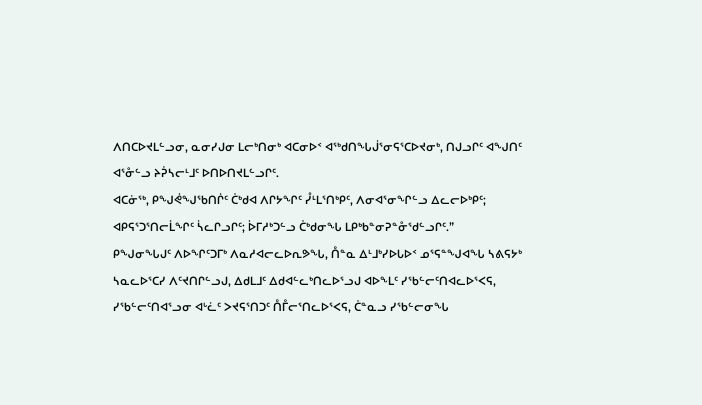ᐱᑎᑕᐅᔪᒪᓪᓗᓂ, ᓇᓂᓯᒍᓂ ᒪᓕᒃᑎᓂᒃ ᐊᑕᓂᐅᑉ ᐊᖅᑯᑎᖓᒎᕐᓂᕋᕐᑕᐅᔪᓂᒃ, ᑎᒍᓗᒋᑦ ᐊᖑᑎᑦ ᐊᕐᓁᓪᓗ ᔨᕉᓴᓕᒻᒧᑦ ᐅᑎᐅᑎᔪᒪᓪᓗᒋᑦ.
ᐊᑕᓃᖅ, ᑭᖑᕚᖑᖃᑎᒌᑦ ᑖᒃᑯᐊ ᐱᒋᔭᖏᑦ ᓮᒻᒪᕐᑎᒃᑭᑦ, ᐱᓂᐊᕐᓂᖏᓪᓗ ᐃᓚᓕᐅᒃᑭᑦ; ᐊᑭᕋᕐᑐᕐᑎᓕᒫᖏᑦ ᓵᓚᒋᓗᒋᑦ; ᐆᒥᓱᒃᑐᓪᓗ ᑖᒃᑯᓂᖓ ᒪᑭᒃᑲᓐᓂᕈᓐᓁᖁᓪᓗᒋᑦ.”
ᑭᖑᓂᖓᒍᑦ ᐱᐅᖏᑦᑐᒥᒃ ᐱᓇᓱᐊᓕᓚᐅᕆᕗᖓ, ᑍᓐᓇ ᐃᒻᒧᒃᓯᐅᒐᐅᑉ ᓄᕐᕋᓐᖑᐊᖓ ᓴᕕᕋᔭᒃ ᓴᓇᓚᐅᕐᑕᓯ ᐱᑦᔪᑎᒋᓪᓗᒍ, ᐃᑯᒪᒧᑦ ᐃᑯᐊᓪᓚᒃᑎᓚᐅᕐᓗᒍ ᐊᐅᖕᒪᑦ ᓯᖃᓪᓕᑦᑎᐊᓚᐅᕐᐸᕋ, ᓯᖃᓪᓕᑦᑎᐊᕐᓗᓂ ᐊᒡᓛᑦ ᐳᔪᕋᕐᑎᑐᑦ ᑍᒤᓕᕐᑎᓚᐅᕐᐸᕋ, ᑖᓐᓇᓗ ᓯᖃᓪᓕᓂᖓ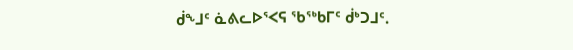ᑰᖕᒧᑦ ᓈᕕᓚᐅᕐᐸᕋ ᖃᖅᑲᒥᑦ ᑰᒃᑐᒧᑦ.